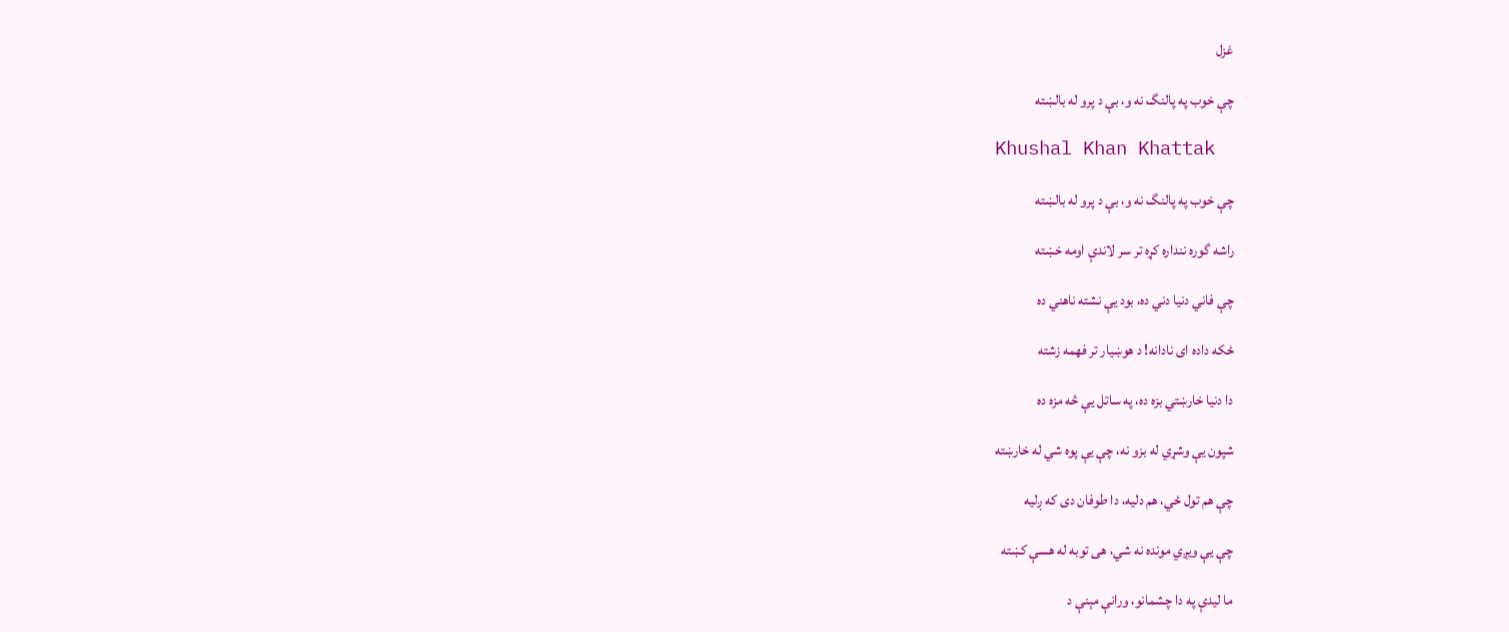غزل

چې خوب په پالنگ نه و، بې د پرو له بالښته

Khushal Khan Khattak

چې خوب په پالنگ نه و، بې د پرو له بالښته

راشه گوره ننداره کړه تر سر لاندې اومه خښته

چې فاني دنيا دني ده، بود يې نشته ناهني ده

ځکه داده ای نادانه! د هوښيار تر فهمه زشته

دا دنيا خارښتي بزه ده، په ساتل يې څه مزه ده

شپون يې وشړي له بزو نه، چې يې پوه شي له خارښته

چې هم تول ځي، هم دليه، دا طوفان دی که ږليه

چې يې ويږي مونده نه شي، هی توبه له هسې کښته

ما ليدې په دا چشمانو، ورانې مېنې د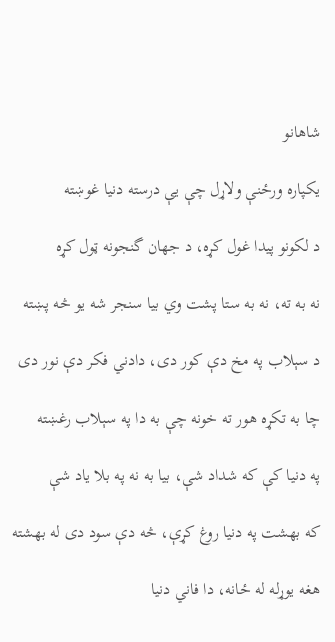شاهانو

يکپاره ورځنې ولاړل چې يې درسته دنيا غوښته

د لکونو پيدا غول کړه، د جهان گنجونه ټول کړه

نه به ته، نه به ستا پشت وي بيا سنجر شه يو څه پښته

د سېلاب په مخ دې کور دی، دادني فکر دې نور دی

چا به تکړه هور ته خونه چې به دا په سېلاب رغښته

په دنيا کې که شداد شې، بيا به نه په بلا ياد شې

که بهشت په دنيا روغ کړې، څه دې سود دی له بهشته

هغه يوړله له ځانه، دا فاني دنيا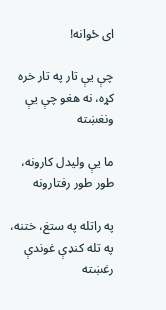ای ځوانه!

چې يې تار په تار خره کړه، نه هغو چې يې ونغښته

ما يې وليدل کارونه، طور طور رفتارونه

په راتله په ستغ، ختنه، په تله کنډې غوندې رغښته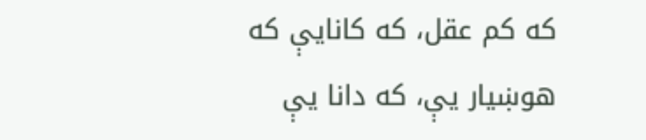که کم عقل، که کانايې که هوښيار يې، که دانا يې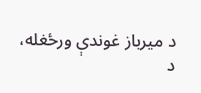د ميرباز غوندې ورځغله، د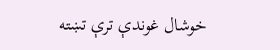خوشال غوندې ترې تښته